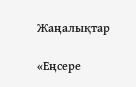Жаңалықтар

«Еңсере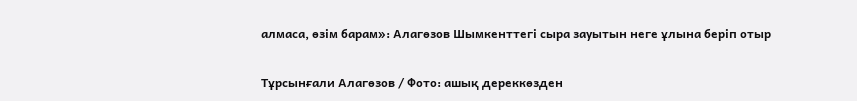алмаса, өзім барам»: Алагөзов Шымкенттегі сыра зауытын неге ұлына беріп отыр

Тұрсынғали Алагөзов / Фото: ашық дереккөзден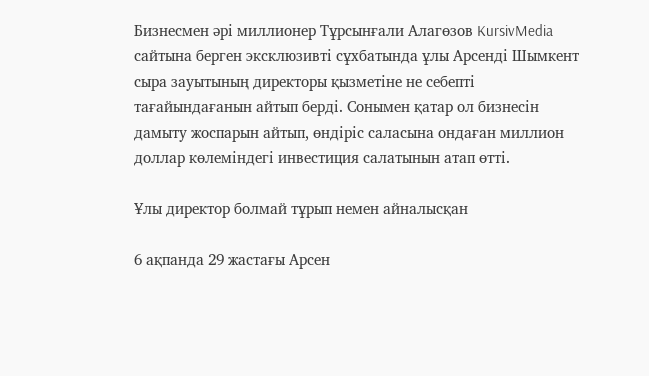Бизнесмен әрі миллионер Тұрсынғали Алагөзов KursivMedia сайтына берген эксклюзивті сұхбатында ұлы Арсенді Шымкент сыра зауытының директоры қызметіне не себепті тағайындағанын айтып берді. Сонымен қатар ол бизнесін дамыту жоспарын айтып, өндіріс саласына ондаған миллион доллар көлеміндегі инвестиция салатынын атап өтті.

Ұлы директор болмай тұрып немен айналысқан

6 ақпанда 29 жастағы Арсен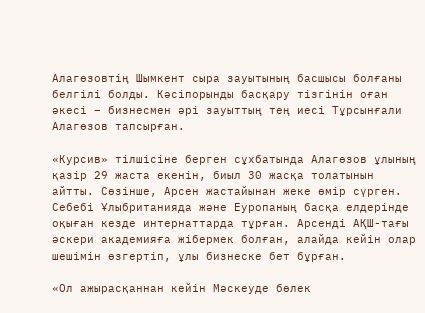Алагөзовтің Шымкент сыра зауытының басшысы болғаны белгілі болды. Кәсіпорынды басқару тізгінін оған әкесі – бизнесмен әрі зауыттың тең иесі Тұрсынғали Алагөзов тапсырған.

«Курсив» тілшісіне берген сұхбатында Алагөзов ұлының қазір 29 жаста екенін, биыл 30 жасқа толатынын айтты. Сөзінше, Арсен жастайынан жеке өмір сүрген. Себебі Ұлыбританияда және Еуропаның басқа елдерінде оқыған кезде интернаттарда тұрған. Арсенді АҚШ-тағы әскери академияға жібермек болған, алайда кейін олар шешімін өзгертіп, ұлы бизнеске бет бұрған.

«Ол ажырасқаннан кейін Мәскеуде бөлек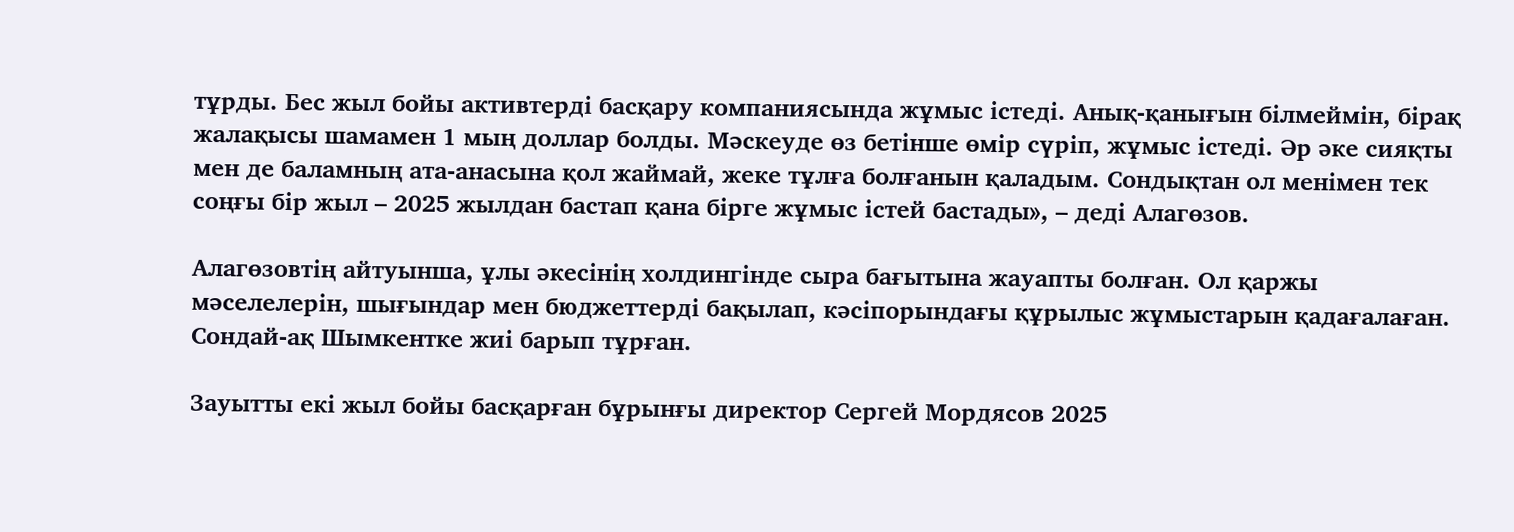тұрды. Бес жыл бойы активтерді басқару компаниясында жұмыс істеді. Анық-қанығын білмеймін, бірақ жалақысы шамамен 1 мың доллар болды. Мәскеуде өз бетінше өмір сүріп, жұмыс істеді. Әр әке сияқты мен де баламның ата-анасына қол жаймай, жеке тұлға болғанын қаладым. Сондықтан ол менімен тек соңғы бір жыл – 2025 жылдан бастап қана бірге жұмыс істей бастады», – деді Алагөзов.

Алагөзовтің айтуынша, ұлы әкесінің холдингінде сыра бағытына жауапты болған. Ол қаржы мәселелерін, шығындар мен бюджеттерді бақылап, кәсіпорындағы құрылыс жұмыстарын қадағалаған. Сондай-ақ Шымкентке жиі барып тұрған.

Зауытты екі жыл бойы басқарған бұрынғы директор Сергей Мордясов 2025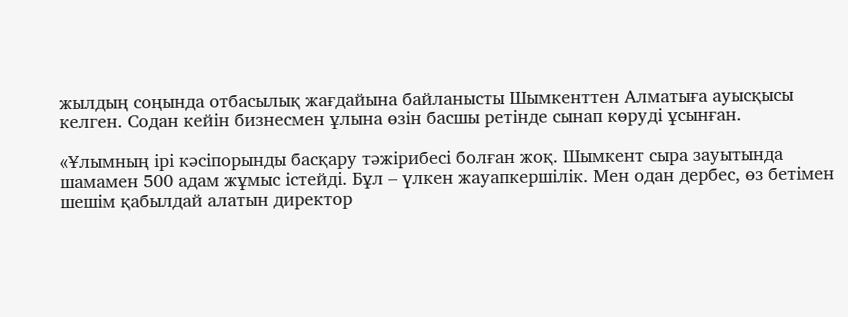жылдың соңында отбасылық жағдайына байланысты Шымкенттен Алматыға ауысқысы келген. Содан кейін бизнесмен ұлына өзін басшы ретінде сынап көруді ұсынған.

«Ұлымның ірі кәсіпорынды басқару тәжірибесі болған жоқ. Шымкент сыра зауытында шамамен 500 адам жұмыс істейді. Бұл – үлкен жауапкершілік. Мен одан дербес, өз бетімен шешім қабылдай алатын директор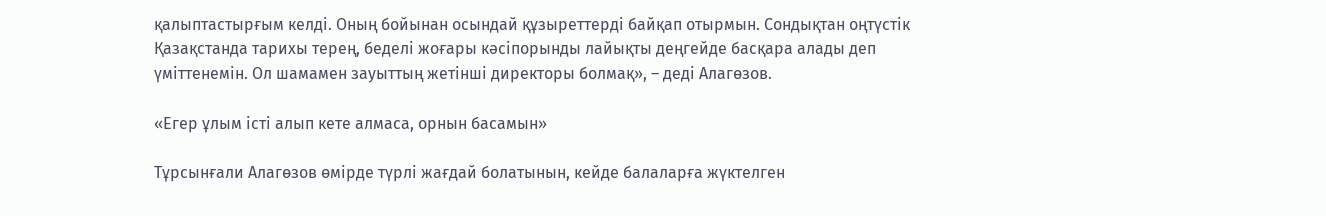қалыптастырғым келді. Оның бойынан осындай құзыреттерді байқап отырмын. Сондықтан оңтүстік Қазақстанда тарихы терең, беделі жоғары кәсіпорынды лайықты деңгейде басқара алады деп үміттенемін. Ол шамамен зауыттың жетінші директоры болмақ», – деді Алагөзов.

«Егер ұлым істі алып кете алмаса, орнын басамын»

Тұрсынғали Алагөзов өмірде түрлі жағдай болатынын, кейде балаларға жүктелген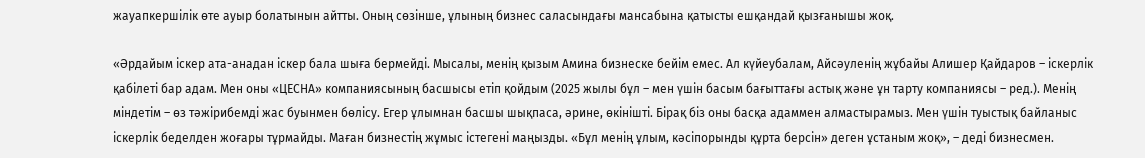жауапкершілік өте ауыр болатынын айтты. Оның сөзінше, ұлының бизнес саласындағы мансабына қатысты ешқандай қызғанышы жоқ.

«Әрдайым іскер ата-анадан іскер бала шыға бермейді. Мысалы, менің қызым Амина бизнеске бейім емес. Ал күйеубалам, Айсәуленің жұбайы Алишер Қайдаров – іскерлік қабілеті бар адам. Мен оны «ЦЕСНА» компаниясының басшысы етіп қойдым (2025 жылы бұл – мен үшін басым бағыттағы астық және ұн тарту компаниясы – ред.). Менің міндетім – өз тәжірибемді жас буынмен бөлісу. Егер ұлымнан басшы шықпаса, әрине, өкінішті. Бірақ біз оны басқа адаммен алмастырамыз. Мен үшін туыстық байланыс іскерлік беделден жоғары тұрмайды. Маған бизнестің жұмыс істегені маңызды. «Бұл менің ұлым, кәсіпорынды құрта берсін» деген ұстаным жоқ», – деді бизнесмен.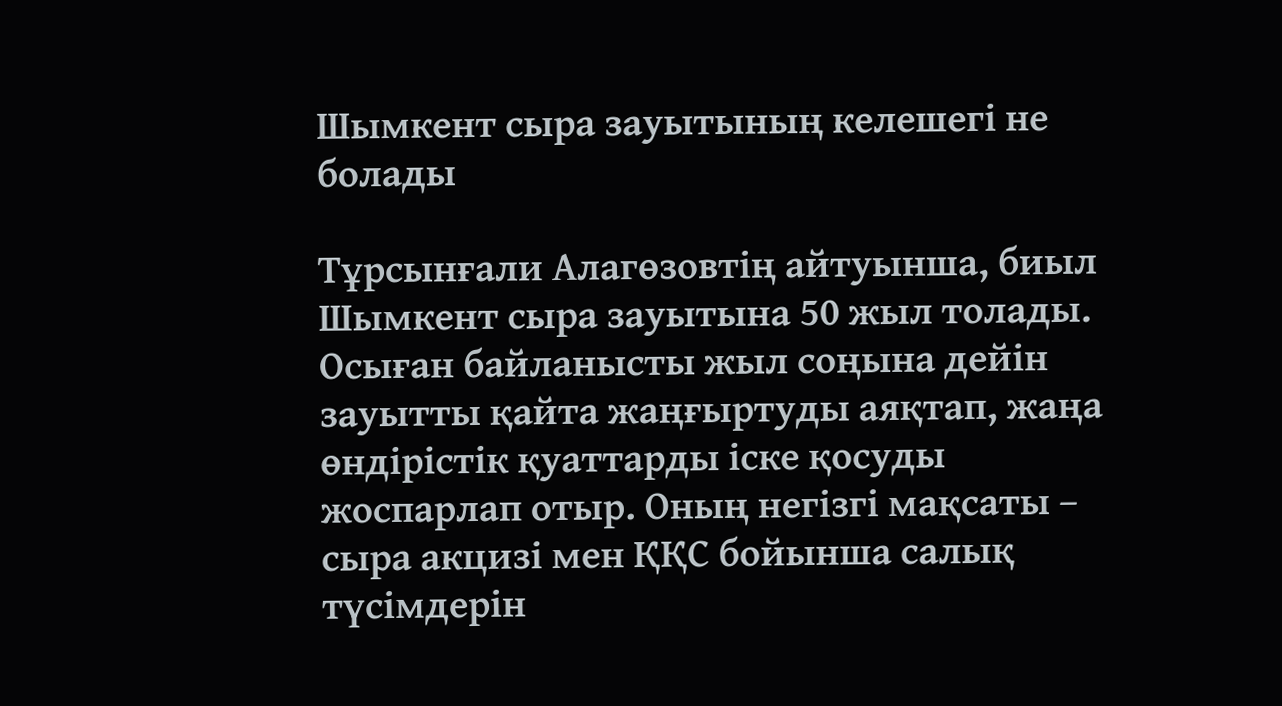Шымкент сыра зауытының келешегі не болады

Тұрсынғали Алагөзовтің айтуынша, биыл Шымкент сыра зауытына 50 жыл толады. Осыған байланысты жыл соңына дейін зауытты қайта жаңғыртуды аяқтап, жаңа өндірістік қуаттарды іске қосуды жоспарлап отыр. Оның негізгі мақсаты – сыра акцизі мен ҚҚС бойынша салық түсімдерін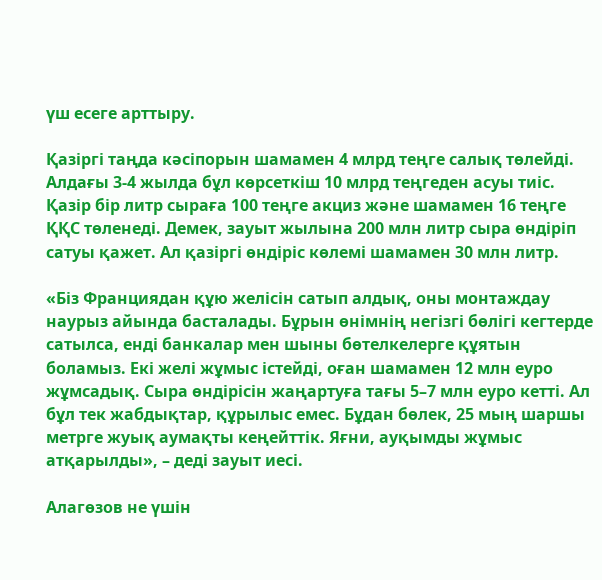үш есеге арттыру.

Қазіргі таңда кәсіпорын шамамен 4 млрд теңге салық төлейді. Алдағы 3-4 жылда бұл көрсеткіш 10 млрд теңгеден асуы тиіс. Қазір бір литр сыраға 100 теңге акциз және шамамен 16 теңге ҚҚС төленеді. Демек, зауыт жылына 200 млн литр сыра өндіріп сатуы қажет. Ал қазіргі өндіріс көлемі шамамен 30 млн литр.

«Біз Франциядан құю желісін сатып алдық, оны монтаждау наурыз айында басталады. Бұрын өнімнің негізгі бөлігі кегтерде сатылса, енді банкалар мен шыны бөтелкелерге құятын боламыз. Екі желі жұмыс істейді, оған шамамен 12 млн еуро жұмсадық. Сыра өндірісін жаңартуға тағы 5–7 млн еуро кетті. Ал бұл тек жабдықтар, құрылыс емес. Бұдан бөлек, 25 мың шаршы метрге жуық аумақты кеңейттік. Яғни, ауқымды жұмыс атқарылды», – деді зауыт иесі.

Алагөзов не үшін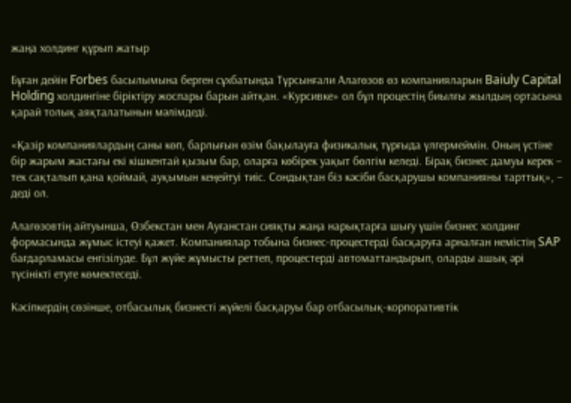жаңа холдинг құрып жатыр

Бұған дейін Forbes басылымына берген сұхбатында Тұрсынғали Алагөзов өз компанияларын Baiuly Capital Holding холдингіне біріктіру жоспары барын айтқан. «Курсивке» ол бұл процестің биылғы жылдың ортасына қарай толық аяқталатынын мәлімдеді.

«Қазір компаниялардың саны көп, барлығын өзім бақылауға физикалық тұрғыда үлгермеймін. Оның үстіне бір жарым жастағы екі кішкентай қызым бар, оларға көбірек уақыт бөлгім келеді. Бірақ бизнес дамуы керек – тек сақталып қана қоймай, ауқымын кеңейтуі тиіс. Сондықтан біз кәсіби басқарушы компанияны тарттық», – деді ол.

Алагөзовтің айтуынша, Өзбекстан мен Ауғанстан сияқты жаңа нарықтарға шығу үшін бизнес холдинг формасында жұмыс істеуі қажет. Компаниялар тобына бизнес-процестерді басқаруға арналған немістің SAP бағдарламасы енгізілуде. Бұл жүйе жұмысты реттеп, процестерді автоматтандырып, оларды ашық әрі түсінікті етуге көмектеседі.

Кәсіпкердің сөзінше, отбасылық бизнесті жүйелі басқаруы бар отбасылық-корпоративтік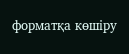форматқа көшіру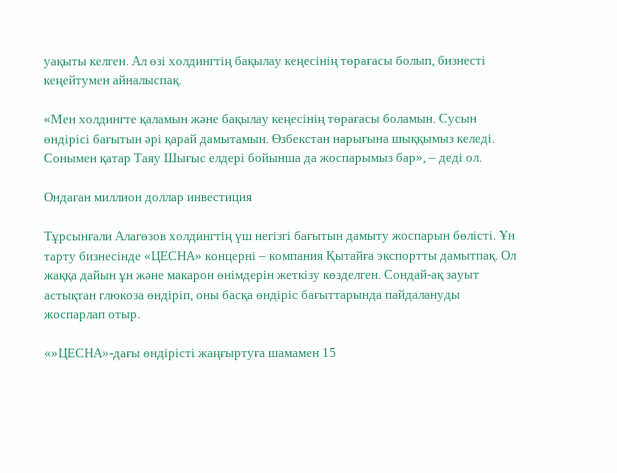уақыты келген. Ал өзі холдингтің бақылау кеңесінің төрағасы болып, бизнесті кеңейтумен айналыспақ.

«Мен холдингте қаламын және бақылау кеңесінің төрағасы боламын. Сусын өндірісі бағытын әрі қарай дамытамын. Өзбекстан нарығына шыққымыз келеді. Сонымен қатар Таяу Шығыс елдері бойынша да жоспарымыз бар», – деді ол.

Ондаған миллион доллар инвестиция

Тұрсынғали Алагөзов холдингтің үш негізгі бағытын дамыту жоспарын бөлісті. Ұн тарту бизнесінде «ЦЕСНА» концерні – компания Қытайға экспортты дамытпақ. Ол жаққа дайын ұн және макарон өнімдерін жеткізу көзделген. Сондай-ақ зауыт астықтан глюкоза өндіріп, оны басқа өндіріс бағыттарында пайдалануды жоспарлап отыр.

«»ЦЕСНА»-дағы өндірісті жаңғыртуға шамамен 15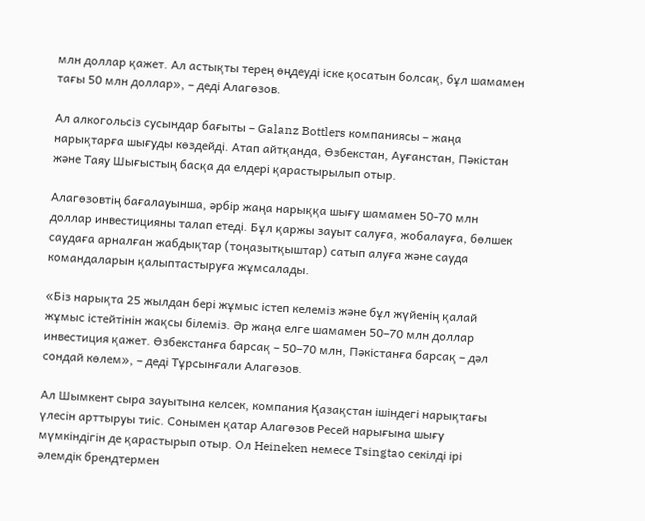млн доллар қажет. Ал астықты терең өңдеуді іске қосатын болсақ, бұл шамамен тағы 50 млн доллар», – деді Алагөзов.

Ал алкогольсіз сусындар бағыты – Galanz Bottlers компаниясы – жаңа нарықтарға шығуды көздейді. Атап айтқанда, Өзбекстан, Ауғанстан, Пәкістан және Таяу Шығыстың басқа да елдері қарастырылып отыр.

Алагөзовтің бағалауынша, әрбір жаңа нарыққа шығу шамамен 50-70 млн доллар инвестицияны талап етеді. Бұл қаржы зауыт салуға, жобалауға, бөлшек саудаға арналған жабдықтар (тоңазытқыштар) сатып алуға және сауда командаларын қалыптастыруға жұмсалады.

«Біз нарықта 25 жылдан бері жұмыс істеп келеміз және бұл жүйенің қалай жұмыс істейтінін жақсы білеміз. Әр жаңа елге шамамен 50–70 млн доллар инвестиция қажет. Өзбекстанға барсақ – 50–70 млн, Пәкістанға барсақ – дәл сондай көлем», – деді Тұрсынғали Алагөзов.

Ал Шымкент сыра зауытына келсек, компания Қазақстан ішіндегі нарықтағы үлесін арттыруы тиіс. Сонымен қатар Алагөзов Ресей нарығына шығу мүмкіндігін де қарастырып отыр. Ол Heineken немесе Tsingtao секілді ірі әлемдік брендтермен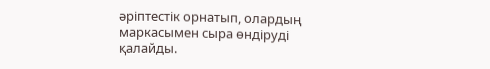әріптестік орнатып, олардың маркасымен сыра өндіруді қалайды.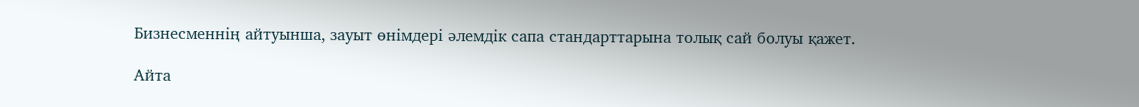Бизнесменнің айтуынша, зауыт өнімдері әлемдік сапа стандарттарына толық сай болуы қажет.

Айта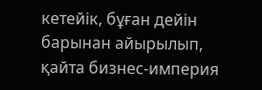кетейік, бұған дейін барынан айырылып, қайта бизнес-империя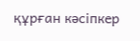құрған кәсіпкер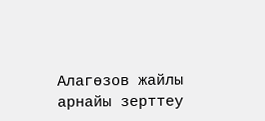Алагөзов жайлы арнайы зерттеу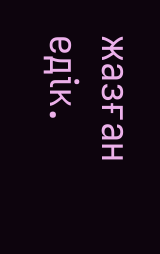жазған едік.